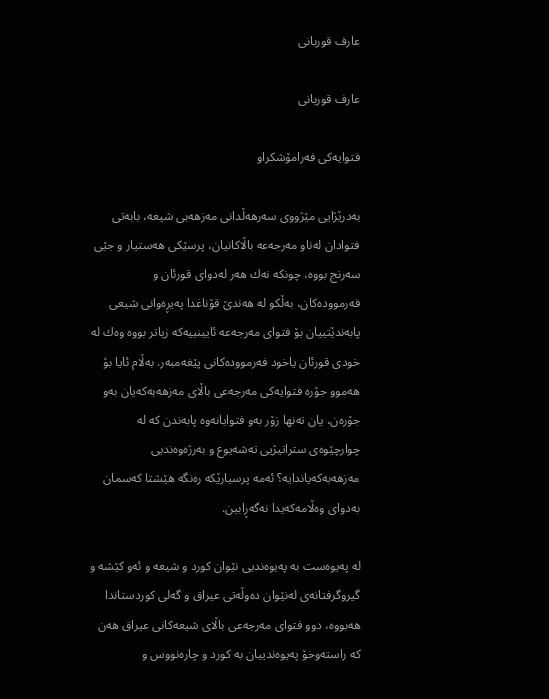عارف قوربانی

عارف قوربانی

فتوایه‌كی فه‌رامۆشكراو

به‌درێژایی مێژووی سه‌رهه‌ڵدانی مه‌زهه‌بی شیعه‌، بابه‌تی فتوادان له‌ناو مه‌رجه‌عه‌ باڵاكانیان، پرسێكی هه‌ستیار و جێی سه‌رنج بووه‌، چونكه‌ نه‌ك هه‌ر له‌دوای قورئان و فه‌رمووده‌كان، به‌ڵكو له‌ هه‌ندێ‌ قۆناغدا په‌یڕه‌وانی شیعی پابه‌ندێتییان بۆ فتوای مه‌رجه‌عه‌ ئایینییه‌كه‌ زیاتر بووه‌ وه‌ك له‌ خودی قورئان یاخود فه‌رمووده‌كانی پێغه‌مبه‌ر. به‌ڵام ئایا بۆ هه‌موو جۆره‌ فتوایه‌كی مه‌رجه‌عی باڵای مه‌زهه‌به‌كه‌یان به‌و جۆره‌ن، یان ته‌نها زۆر به‌و فتوایانه‌وه‌ پابه‌ندن كه‌ له‌ چوارچێوه‌ی ستراتیژیی ته‌شه‌یوع و به‌رژه‌وه‌ندیی مه‌زهه‌به‌كه‌یاندایه‌؟ ئه‌مه‌ پرسیارێكه‌ ره‌نگه‌ هێشتا كه‌سمان به‌دوای وه‌ڵامه‌كه‌یدا نه‌گه‌ڕابین.

له‌ په‌یوه‌ست به ‌په‌یوه‌ندیی نێوان كورد و شیعه‌ و ئه‌و كێشه‌ و گیروگرفتانه‌ی له‌نێوان ده‌وڵه‌تی عیراق و گه‌لی كوردستاندا هه‌بووه‌، دوو فتوای مه‌رجه‌عی باڵای شیعه‌كانی عیراق هه‌ن كه‌ راسته‌وخۆ په‌یوه‌ندییان به‌ كورد و چاره‌نووس و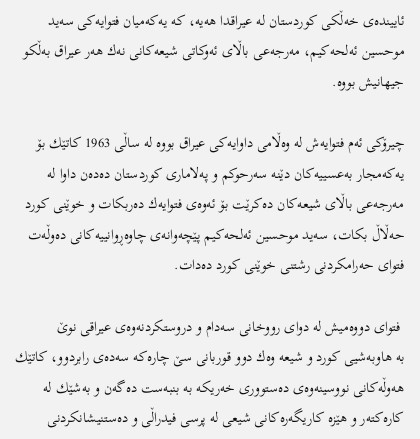ئایینده‌ی خه‌ڵكی كوردستان‌ له‌ عیراقدا هەیە، كه‌ یه‌كه‌میان فتوایه‌كی سه‌ید موحسین ئه‌لحه‌كیم، مه‌رجه‌عی باڵای ئه‌وكاتی شیعه‌كانی نه‌ك هه‌ر عیراق به‌ڵكو جیهانیش بووه‌.

چیرۆكی ئه‌م فتوایه‌ش له‌ وه‌ڵامی داوایه‌كی عیراق بووه‌ له‌ ساڵی 1963 كاتێك بۆ یه‌كه‌مجار به‌عسییه‌كان دێنه‌ سه‌رحوكم و په‌لاماری كوردستان ده‌ده‌ن داوا له‌ مه‌رجه‌عی باڵای شیعه‌كان ده‌كرێت بۆ ئه‌وه‌ی فتوایه‌ك ده‌ربكات و خوێنی كورد حه‌ڵاڵ بكات، سه‌ید موحسین ئه‌لحه‌كیم پێچه‌وانه‌ی چاوه‌ڕوانییه‌كانی ده‌وڵه‌ت فتوای حه‌رامكردنی رشتنی خوێنی كورد ده‌دات.

 فتوای دووه‌میش له‌ دوای رووخانی سه‌دام و دروستكردنه‌وه‌ی عیراقی نوێ‌ به ‌هاوبه‌شیی كورد و شیعه‌ وه‌ك دوو قوربانی سێ‌ چاره‌كه‌ سه‌ده‌ی رابردوو، كاتێك هه‌وڵه‌كانی نووسینه‌وه‌ی ده‌ستووری خه‌ریكه‌ به‌ بنبه‌ست ده‌گه‌ن و به‌شێك له‌ كاره‌كته‌ر و هێزه‌ كاریگه‌ره‌كانی شیعی له‌ پرسی فیدراڵی و ده‌ستنیشانكردنی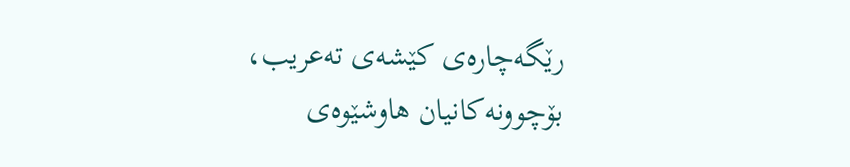رێگه‌چاره‌ی كێشه‌ی ته‌عریب، بۆچوونه‌كانیان هاوشێوه‌ی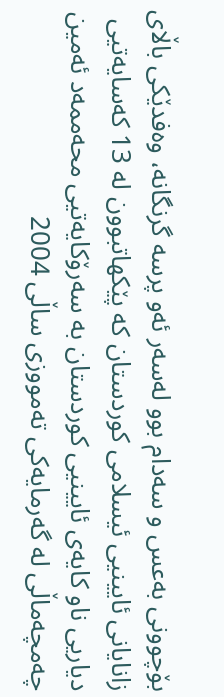بۆچوونی به‌عس و سه‌دام بوو له‌سه‌ر ئه‌و پرسه‌ گرنگانه‌، وه‌فدێكی باڵای زانایانی ئایینیی ئیسلامی كوردستان كه‌ پێكهاتبوون له‌ 13 كه‌سایه‌تیی دیاریی ناو كایه‌ی ئایینیی كوردستان به‌ سه‌رۆكایه‌تیی محەممەد ئه‌مین چه‌مچه‌ماڵی له‌ گه‌رمایه‌كی ته‌مووزی ساڵی 2004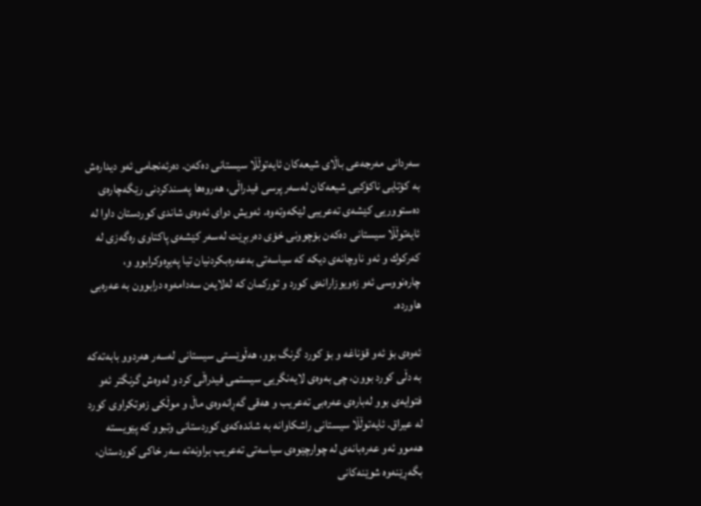سه‌ردانی مه‌رجه‌عی باڵای شیعه‌كان ئایه‌توڵڵا سیستانی ده‌كه‌ن. ده‌رئه‌نجامی ئه‌و دیداره‌ش به‌ كۆتایی ناكۆكیی شیعه‌كان له‌سه‌ر پرسی فیدراڵی، هه‌روه‌ها په‌سندكردنی رێگه‌چاره‌ی ده‌ستووریی كێشه‌ی ته‌عریبی لێكه‌وته‌وه‌. ئه‌ویش دوای ئه‌وه‌ی شاندی كوردستان داوا له‌ ئایه‌توڵڵا سیستانی ده‌كه‌ن بۆچوونی خۆی ده‌ربڕێت له‌سه‌ر كێشه‌ی پاكتاوی ره‌گه‌زی له‌ كه‌ركوك و ئه‌و ناوچانه‌ی دیكه‌ كه‌ سیاسه‌تی به‌عه‌ره‌بكردنیان تیا په‌یڕه‌وكرابوو و، چاره‌نووسی ئه‌و زه‌ویوزارانه‌ی كورد و توركمان كه‌ له‌لایه‌ن سه‌دامه‌وه‌ درابوون به‌ عه‌ره‌بی هاورده‌.

ئه‌وه‌ی بۆ ئه‌و قۆناغه‌ و بۆ كورد گرنگ بوو، هه‌ڵوێستی سیستانی له‌سه‌ر هه‌ردوو بابه‌ته‌كه‌ به‌ دڵی كورد بوون، چی به‌وه‌ی لایه‌نگریی سیستمی فیدراڵی كرد و له‌وه‌ش گرنگتر ئه‌و فتوایه‌ی بوو لەباره‌ی عه‌ره‌بی ته‌عریب و هه‌قی گه‌ڕانه‌وه‌ی ماڵ و موڵكی زه‌وتكراوی كورد له‌ عیراق. ئایه‌توڵڵا سیستانی راشكاوانه‌ به‌ شاندەکەی كوردستانی وتبوو كه‌ پێویسته‌ هه‌موو ئه‌و عه‌ره‌بانه‌ی له‌ چوارچێوه‌ی سیاسه‌تی ته‌عریب براونه‌ته‌ سه‌ر خاكی كوردستان، بگه‌ڕێنه‌وه‌ شوێنه‌كانی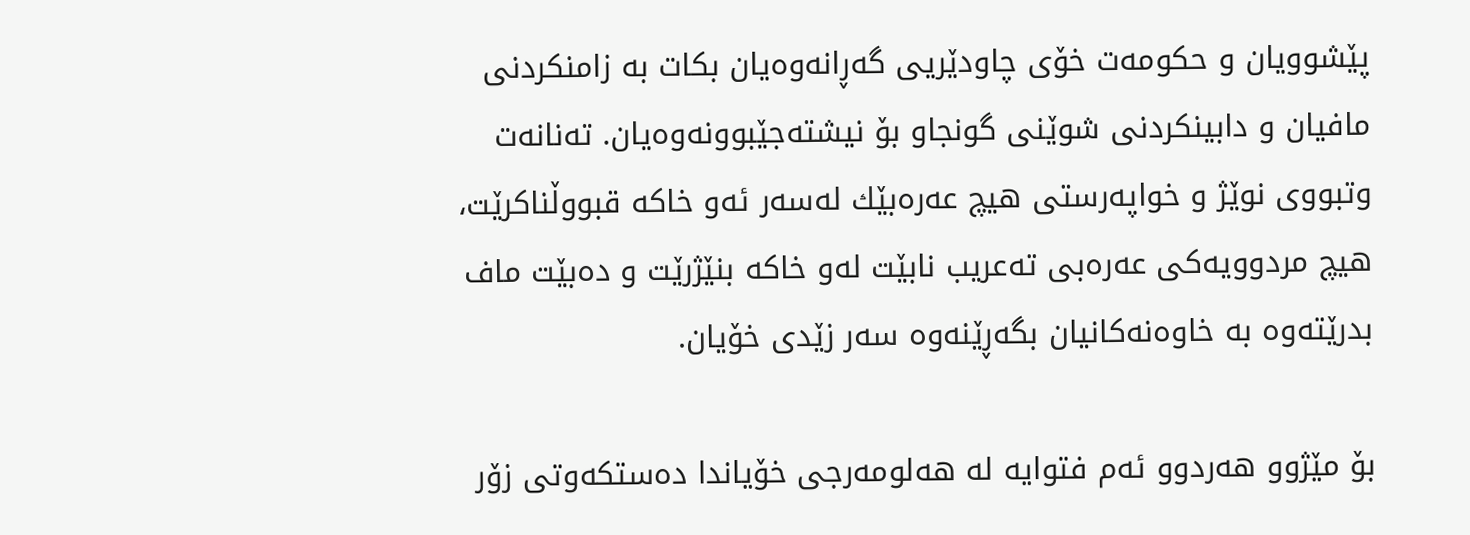پێشوویان و حكومه‌ت خۆی چاودێریی گه‌ڕانه‌وه‌یان بكات به‌ زامنكردنی مافیان و دابینكردنی شوێنی گونجاو بۆ نیشته‌جێبوونه‌وه‌یان. ته‌نانه‌ت وتبووی نوێژ و خواپه‌رستی هیچ عه‌ره‌بێك له‌سه‌ر ئه‌و خاكه‌ قبووڵناكرێت، هیچ مردوویه‌كی عه‌ره‌بی ته‌عریب نابێت له‌و خاكه‌ بنێژرێت و ده‌بێت ماف بدرێته‌وه‌ به‌ خاوه‌نه‌كانیان بگه‌ڕێنه‌وه‌ سه‌ر زێدی خۆیان.

بۆ مێژوو هه‌ردوو ئه‌م فتوایه‌ له‌ هه‌لومه‌رجی خۆیاندا ده‌ستكه‌وتی زۆر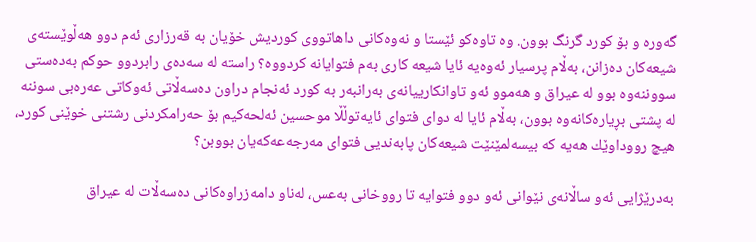گه‌وره ‌و بۆ كورد گرنگ بوون. وه‌ تاوەکو ئێستا و نه‌وه‌كانی داهاتووی كوردیش خۆیان به‌ قه‌رزاری ئه‌م دوو هه‌ڵوێسته‌ی شیعه‌كان ده‌زانن، به‌ڵام پرسیار ئه‌وه‌یه‌ ئایا شیعه‌ كاری به‌م فتوایانه‌ كردووه‌؟ راسته‌ له‌ سه‌ده‌ی رابردوو حوكم به‌ده‌ستی سووننه‌وه‌ بوو له‌ عیراق و هه‌موو ئه‌و تاوانكارییانه‌ی به‌رانبه‌ر به‌ كورد ئه‌نجام دراون ده‌سه‌ڵاتی ئه‌وكاتی عه‌ره‌بی سوننه‌ له‌ پشتی بڕیاره‌كانه‌وه‌ بوون، به‌ڵام ئایا له‌ دوای فتوای ئایه‌توڵڵا موحسین ئەلحەكیم بۆ حه‌رامكردنی رشتنی خوێنی كورد، هیچ رووداوێك هه‌یه‌ كه‌ بیسه‌لمێنێت شیعه‌كان پابه‌ندیی فتوای مه‌رجه‌عه‌كه‌یان بووبن؟

به‌درێژایی ئه‌و ساڵانه‌ی نێوانی ئه‌و دوو فتوایه‌ تا رووخانی به‌عس، له‌ناو دامه‌زراوه‌كانی ده‌سه‌ڵات له‌ عیراق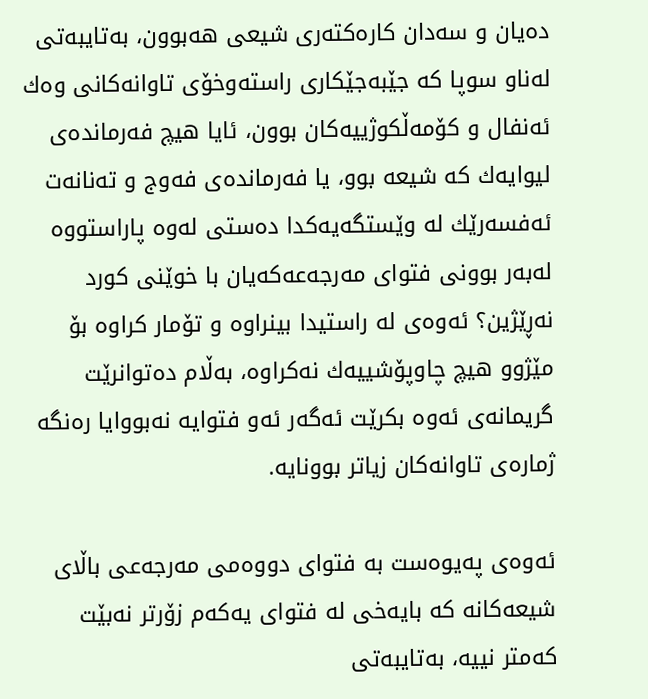ده‌یان و سه‌دان كاره‌كته‌ری شیعی هه‌بوون، به‌تایبه‌تی له‌ناو سوپا كه‌ جێبه‌جێكاری راسته‌وخۆی تاوانه‌كانی وه‌ك ئه‌نفال و كۆمه‌ڵكوژییه‌كان بوون، ئایا هیچ فه‌رمانده‌ی لیوایه‌ك كه‌ شیعه‌ بوو، یا فه‌رمانده‌ی فه‌وج و ته‌نانه‌ت ئه‌فسه‌رێك له‌ وێستگه‌یه‌كدا ده‌ستی له‌وه‌ پاراستووه‌ له‌به‌ر بوونی فتوای مه‌رجه‌عه‌كه‌یان با خوێنی كورد نه‌ڕێژین؟ ئه‌وه‌ی له‌ راستیدا بینراوه ‌و تۆمار كراوه‌ بۆ مێژوو هیچ چاوپۆشییه‌ك نه‌كراوه‌، به‌ڵام ده‌توانرێت گریمانه‌ی ئه‌وه‌ بكرێت ئه‌گه‌ر ئه‌و فتوایه‌ نه‌بووایا ره‌نگه‌ ژماره‌ی تاوانه‌كان زیاتر بوونایە.

ئه‌وه‌ی په‌یوه‌ست به‌ فتوای دووه‌می مه‌رجه‌عی باڵای شیعه‌كانه‌ كه‌ بایه‌خی له‌ فتوای یه‌كه‌م زۆرتر نه‌بێت كه‌متر نییه‌، به‌تایبه‌تی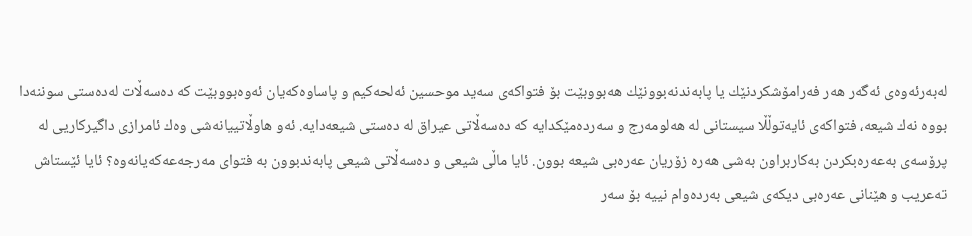له‌به‌رئه‌وه‌ی ئه‌گه‌ر هه‌ر فه‌رامۆشكردنێك یا پابه‌ندنه‌بوونێك هه‌بووبێت بۆ فتواكه‌ی سه‌ید موحسین ئەلحەكیم و پاساوه‌كه‌یان ئه‌وه‌بووبێت كه‌ ده‌سه‌ڵات له‌ده‌ستی سوننه‌دا بووه‌ نه‌ك شیعه‌، فتواكه‌ی ئایه‌توڵڵا سیستانی له‌ هه‌لومه‌رج و سه‌رده‌مێكدایه‌ كه‌ ده‌سه‌ڵاتی عیراق له‌ ده‌ستی شیعه‌دایه‌. ئه‌و هاوڵاتییانه‌شی وه‌ك ئامرازی داگیركاریی له‌ پرۆسه‌ی به‌عه‌ره‌بكردن به‌كاربراون به‌شی هه‌ره‌ زۆریان عه‌ره‌بی شیعه‌ بوون. ئایا ماڵی شیعی و ده‌سه‌ڵاتی شیعی پابه‌ندبوون به‌ فتوای مه‌رجه‌عه‌كه‌یانه‌وه‌؟ ئایا ئێستاش ته‌عریب و هێنانی عه‌ره‌بی دیكه‌ی شیعی به‌رده‌وام نییه‌ بۆ سه‌ر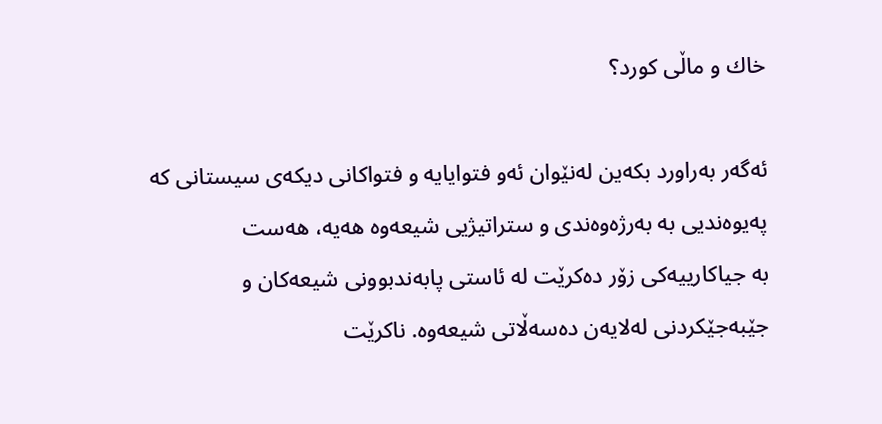خاك و ماڵی كورد؟

ئه‌گه‌ر به‌راورد بكه‌ین له‌نێوان ئه‌و فتوایایه‌ و فتواكانی دیكه‌ی سیستانی كه‌ په‌یوه‌ندیی به‌ به‌رژه‌وه‌ندی و ستراتیژیی شیعه‌وه‌ هه‌یه‌، هه‌ست به ‌جیاكارییه‌كی زۆر ده‌كرێت له‌ ئاستی پابه‌ندبوونی شیعه‌كان و جێبه‌جێكردنی له‌لایه‌ن ده‌سه‌ڵاتی شیعه‌وه‌. ناكرێت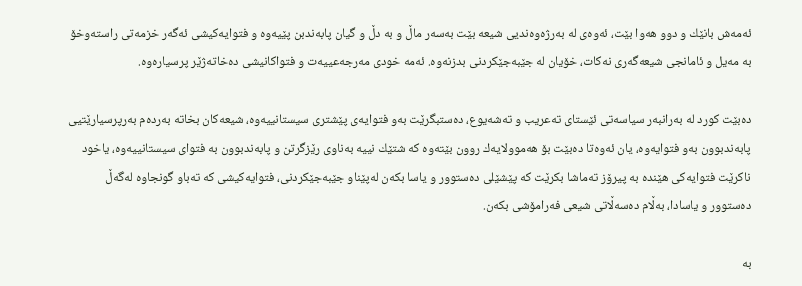ئه‌مه‌ش بانێك و دوو هه‌وا بێت، ئه‌وه‌ی له‌ به‌رژه‌وه‌ندیی شیعه‌ بێت به‌سه‌ر ماڵ و به ‌دڵ و گیان پابه‌ندبن پێیەوە و فتوایه‌كیشی ئه‌گه‌ر خزمه‌تی راسته‌وخۆ به‌ مه‌یل و ئامانجی شیعه‌گه‌ری نه‌كات، خۆیان له ‌جێبه‌جێكردنی بدزنه‌وه‌. ئه‌مه‌ خودی مه‌رجه‌عییه‌ت و فتواكانیشی ده‌خاته‌ژێر پرسیاره‌وه‌.

ده‌بێت كورد له ‌به‌رانبه‌ر سیاسه‌تی ئێستای ته‌عریب و ته‌شه‌یوع، ده‌ستبگرێت به‌و فتوایه‌ی پێشتری سیستانییه‌وه‌، شیعه‌كان بخاته‌ به‌رده‌م به‌رپرسیارێتیی پابه‌ندبوون به‌و فتوایه‌وه‌، یان ئه‌وه‌تا ده‌بێت بۆ هه‌موولایه‌ك روون بێته‌وه‌ كه‌ شتێك نییه‌ به‌ناوی رێزگرتن و پابه‌ندبوون به‌ فتوای سیستانییه‌وه‌، یاخود ناكرێت فتوایه‌كی هێنده‌ به ‌پیرۆز ته‌ماشا بكرێت كه‌ پێشێلی ده‌ستوور و یاسا بكه‌ن له‌پێناو جێبه‌جێكردنی، فتوایه‌كیشی كه‌ ته‌باو گونجاوه‌ له‌گه‌ڵ ده‌ستوور و یاسادا، به‌ڵام ده‌سه‌ڵاتی شیعی فه‌رامۆشی بكه‌ن.

به‌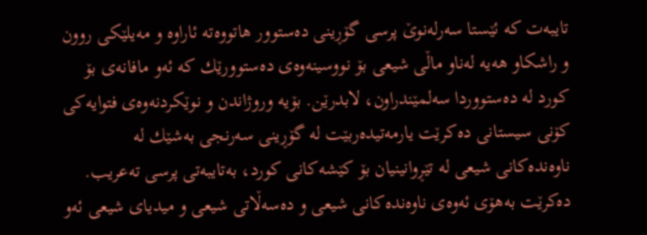تایبه‌ت كه‌ ئێستا سه‌رله‌نوێ‌ پرسی گۆڕینی ده‌ستوور هاتووەته‌ ئاراوه ‌و مه‌یلێكی روون و راشكاو هه‌یه‌ له‌ناو ماڵی شیعی بۆ نووسینه‌وه‌ی ده‌ستوورێك كه‌ ئه‌و مافانه‌ی بۆ كورد له‌ ده‌ستووردا سه‌لمێندراون، لابدرێن. بۆیه‌ وروژاندن و نوێكردنه‌وه‌ی فتوایه‌كی كۆنی سیستانی ده‌كرێت یارمه‌تیده‌ربێت له‌ گۆڕینی سه‌رنجی به‌شێك له‌ ناوه‌نده‌كانی شیعی له‌ تێڕوانینیان بۆ كێشه‌كانی كورد، به‌تایبه‌تی پرسی ته‌عریب. دەکرێت به‌هۆی ئه‌وه‌ی ناوه‌نده‌كانی شیعی و ده‌سه‌ڵاتی شیعی و میدیای شیعی ئه‌و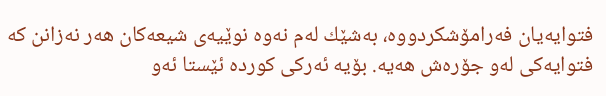فتوایه‌یان فه‌رامۆشكردووه‌، به‌شێك له‌م نه‌وه‌ نوێیه‌ی شیعه‌كان هه‌ر نه‌زانن كه‌ فتوایه‌كی له‌و جۆره‌ش هه‌یه‌. بۆیه‌ ئه‌ركی كورده‌ ئێستا ئه‌و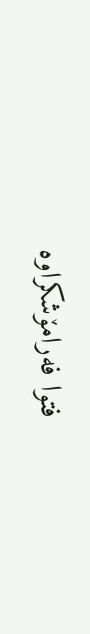فتوا فه‌رامۆشكراوه‌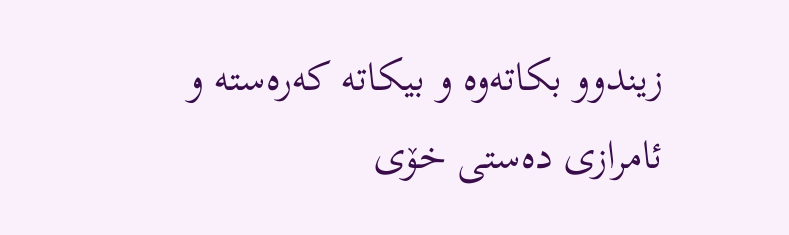زیندوو بكاته‌وه ‌و بیكاته‌ كه‌ره‌سته ‌و ئامرازی ده‌ستی خۆی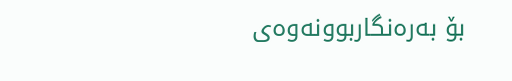بۆ به‌رەنگاربوونه‌وه‌ی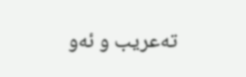ته‌عریب و ئه‌و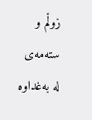زوڵم و سته‌مه‌ی له‌ به‌غداوه‌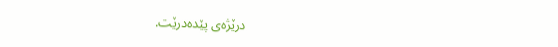درێژه‌ی پێده‌درێت.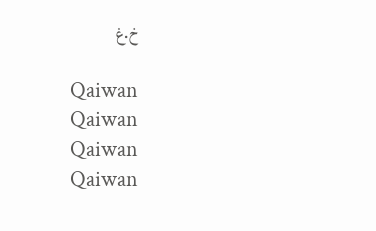خ.غ

Qaiwan
Qaiwan
Qaiwan
Qaiwan